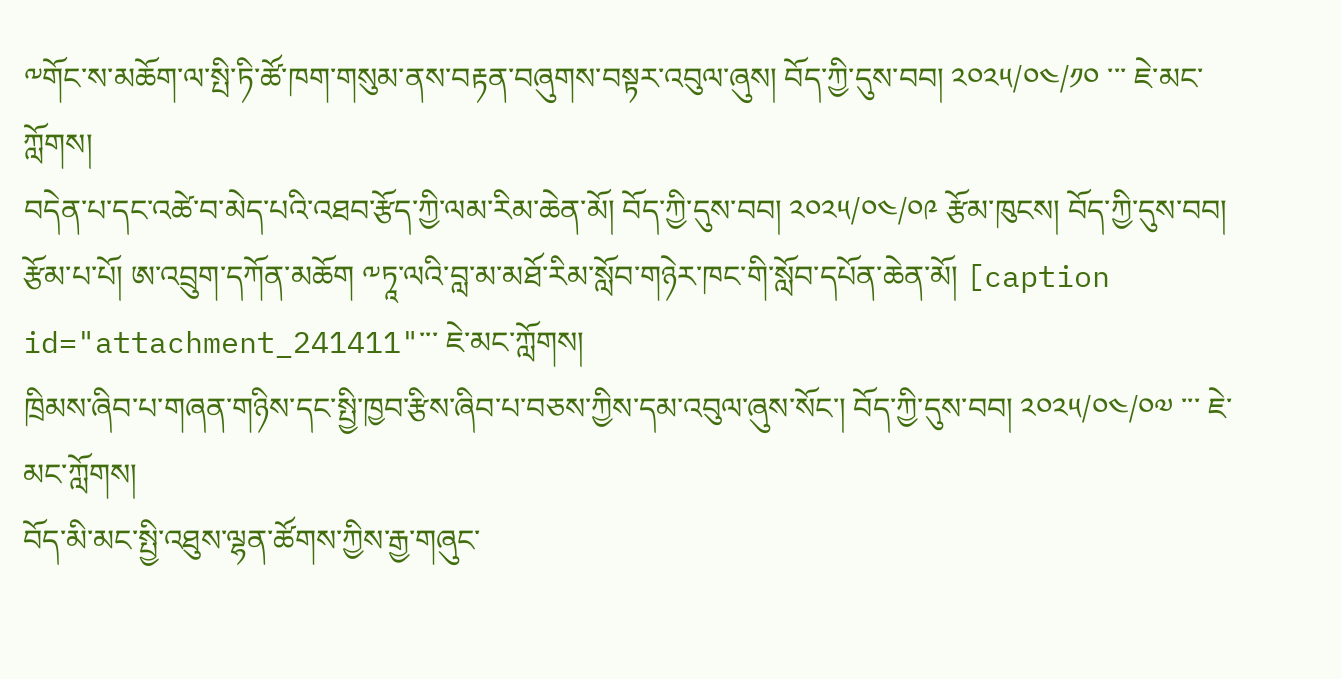༸གོང་ས་མཆོག་ལ་སྤི་ཏི་ཚོ་ཁག་གསུམ་ནས་བརྟན་བཞུགས་བསྟར་འབུལ་ཞུས། བོད་ཀྱི་དུས་བབ། ༢༠༢༥/༠༤/༡༠ ་་་ ཇེ་མང་ཀློགས།
བདེན་པ་དང་འཚེ་བ་མེད་པའི་འཐབ་རྩོད་ཀྱི་ལམ་རིམ་ཆེན་མོ། བོད་ཀྱི་དུས་བབ། ༢༠༢༥/༠༤/༠༩ རྩོམ་ཁུངས། བོད་ཀྱི་དུས་བབ། རྩོམ་པ་པོ། ཨ་འབྲུག་དཀོན་མཆོག ༸ཏཱ་ལའི་བླ་མ་མཐོ་རིམ་སློབ་གཉེར་ཁང་གི་སློབ་དཔོན་ཆེན་མོ། [caption id="attachment_241411"་་་ ཇེ་མང་ཀློགས།
ཁྲིམས་ཞིབ་པ་གཞན་གཉིས་དང་སྤྱི་ཁྱབ་རྩིས་ཞིབ་པ་བཅས་ཀྱིས་དམ་འབུལ་ཞུས་སོང་། བོད་ཀྱི་དུས་བབ། ༢༠༢༥/༠༤/༠༧ ་་་ ཇེ་མང་ཀློགས།
བོད་མི་མང་སྤྱི་འཐུས་ལྷན་ཚོགས་ཀྱིས་རྒྱ་གཞུང་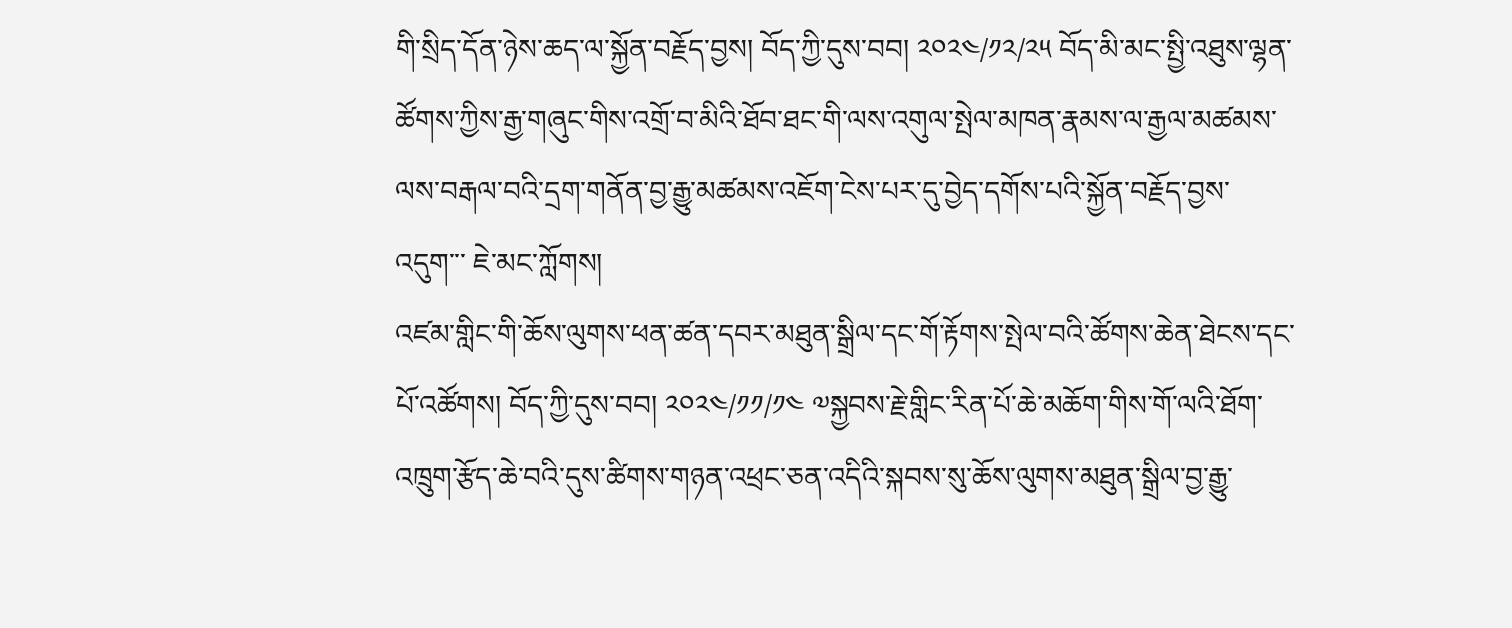གི་སྲིད་དོན་ཉེས་ཆད་ལ་སྐྱོན་བརྗོད་བྱས། བོད་ཀྱི་དུས་བབ། ༢༠༢༤/༡༢/༢༥ བོད་མི་མང་སྤྱི་འཐུས་ལྷན་ཚོགས་ཀྱིས་རྒྱ་གཞུང་གིས་འགྲོ་བ་མིའི་ཐོབ་ཐང་གི་ལས་འགུལ་སྤེལ་མཁན་རྣམས་ལ་རྒྱལ་མཚམས་ལས་བརྒལ་བའི་དྲག་གནོན་བྱ་རྒྱུ་མཚམས་འཇོག་ངེས་པར་དུ་བྱེད་དགོས་པའི་སྐྱོན་བརྗོད་བྱས་འདུག་་་ ཇེ་མང་ཀློགས།
འཛམ་གླིང་གི་ཆོས་ལུགས་ཕན་ཚན་དབར་མཐུན་སྒྲིལ་དང་གོ་རྟོགས་སྤེལ་བའི་ཚོགས་ཆེན་ཐེངས་དང་པོ་འཚོགས། བོད་ཀྱི་དུས་བབ། ༢༠༢༤/༡༡/༡༤ ༧སྐྱབས་རྗེ་གླིང་རིན་པོ་ཆེ་མཆོག་གིས་གོ་ལའི་ཐོག་འཁྲུག་རྩོད་ཆེ་བའི་དུས་ཚིགས་གཉན་འཕྲང་ཅན་འདིའི་སྐབས་སུ་ཆོས་ལུགས་མཐུན་སྒྲིལ་བྱ་རྒྱུ་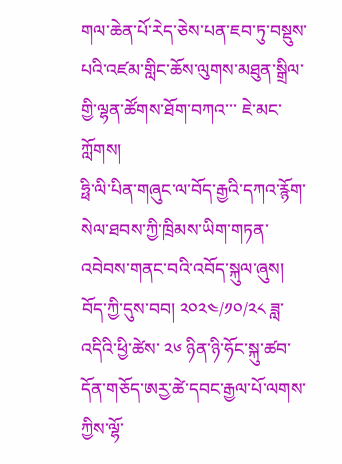གལ་ཆེན་པོ་རེད་ཅེས་པན་ཇབ་ཏུ་བསྡུས་པའི་འཛམ་གླིང་ཆོས་ལུགས་མཐུན་སྒྲིལ་གྱི་ལྷན་ཚོགས་ཐོག་བཀའ་་་ ཇེ་མང་ཀློགས།
ཧྥི་ལི་པིན་གཞུང་ལ་བོད་རྒྱའི་དཀའ་རྙོག་སེལ་ཐབས་ཀྱི་ཁྲིམས་ཡིག་གཏན་འབེབས་གནང་བའི་འབོད་སྐུལ་ཞུས། བོད་ཀྱི་དུས་བབ། ༢༠༢༤/༡༠/༢༨ ཟླ་འདིའི་ཕྱི་ཚེས་ ༢༦ ཉིན་ཉི་ཧོང་སྐུ་ཚབ་དོན་གཅོད་ཨརྱ་ཚེ་དབང་རྒྱལ་པོ་ལགས་ཀྱིས་ལྷོ་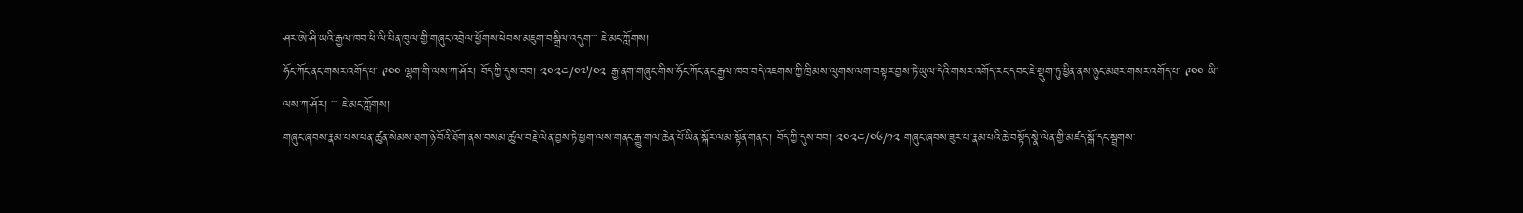ཤར་ཨེ་ཤི་ཡའི་རྒྱལ་ཁབ་ཕི་ལི་པིན་ཁུལ་གྱི་གཞུང་འབྲེལ་ཕྱོགས་ཕེབས་མཇུག་བསྒྲིལ་འདུག་་་ ཇེ་མང་ཀློགས།
ཧོང་ཀོང་ནང་གསར་འགོད་པ་ ༩༠༠ ལྷག་གི་ལས་ཀ་ཤོར། བོད་ཀྱི་དུས་བབ། ༢༠༢༤/༠༧/༠༢ རྒྱ་ནག་གཞུང་གིས་ཧོང་ཀོང་ནང་རྒྱལ་ཁབ་བདེ་འཇགས་ཀྱི་ཁྲིམས་ལུགས་ལག་བསྟར་བྱས་ཏེ་ཡུལ་དེའི་གསར་འགོད་རང་དབང་ཇེ་སྡུག་ཏུ་ཕྱིན་ནས་ཉུང་མཐར་གསར་འགོད་པ་ ༩༠༠ ཡི་ལས་ཀ་ཤོར། ་་་ ཇེ་མང་ཀློགས།
གཞུང་ཞབས་རྣམ་པས་ཕན་ཚུན་སེམས་ཐག་ཉེ་བོའི་ཐོག་ནས་བསམ་ཚུལ་བརྗེ་ལེན་བྱས་ཏེ་ཕྱག་ལས་གནང་རྒྱུ་གལ་ཆེན་པོ་ཡིན་སྐོར་ལམ་སྟོན་གནང་། བོད་ཀྱི་དུས་བབ། ༢༠༢༤/༠༦/༡༢ གཞུང་ཞབས་ཟུར་པ་རྣམ་པའི་ཆེ་བསྟོད་སྣེ་ལེན་གྱི་མཛད་སྒོ་དང་སྦྲགས་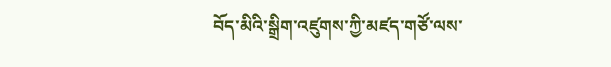བོད་མིའི་སྒྲིག་འཛུགས་ཀྱི་མཛད་གཙོ་ལས་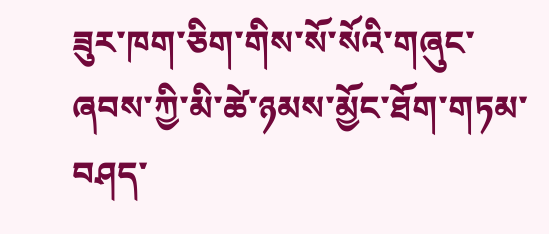ཟུར་ཁག་ཅིག་གིས་སོ་སོའི་གཞུང་ཞབས་ཀྱི་མི་ཚེ་ཉམས་མྱོང་ཐོག་གཏམ་བཤད་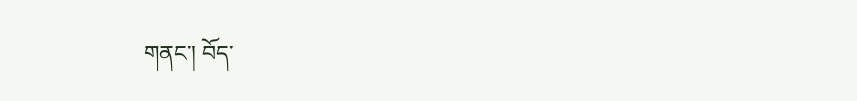གནང་། བོད་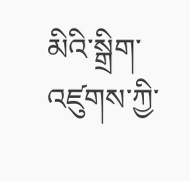མིའི་སྒྲིག་འཛུགས་ཀྱི་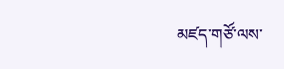མཛད་གཙོ་ལས་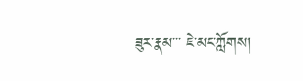ཟུར་རྣམ་་་ ཇེ་མང་ཀློགས།